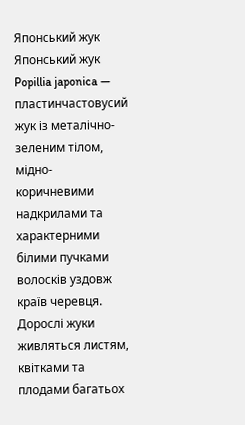Японський жук
Японський жук Popillia japonica — пластинчастовусий жук із металічно-зеленим тілом, мідно-коричневими надкрилами та характерними білими пучками волосків уздовж країв черевця. Дорослі жуки живляться листям, квітками та плодами багатьох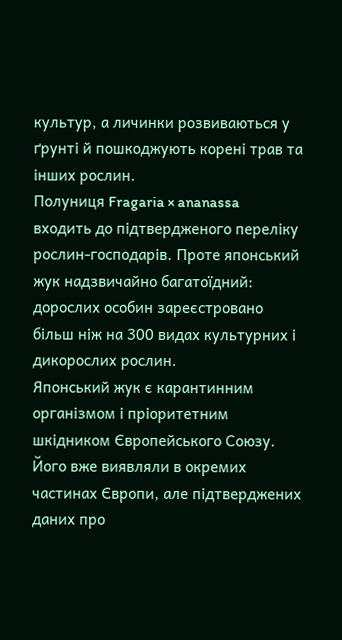культур, а личинки розвиваються у ґрунті й пошкоджують корені трав та інших рослин.
Полуниця Fragaria × ananassa входить до підтвердженого переліку рослин-господарів. Проте японський жук надзвичайно багатоїдний: дорослих особин зареєстровано більш ніж на 300 видах культурних і дикорослих рослин.
Японський жук є карантинним організмом і пріоритетним шкідником Європейського Союзу. Його вже виявляли в окремих частинах Європи, але підтверджених даних про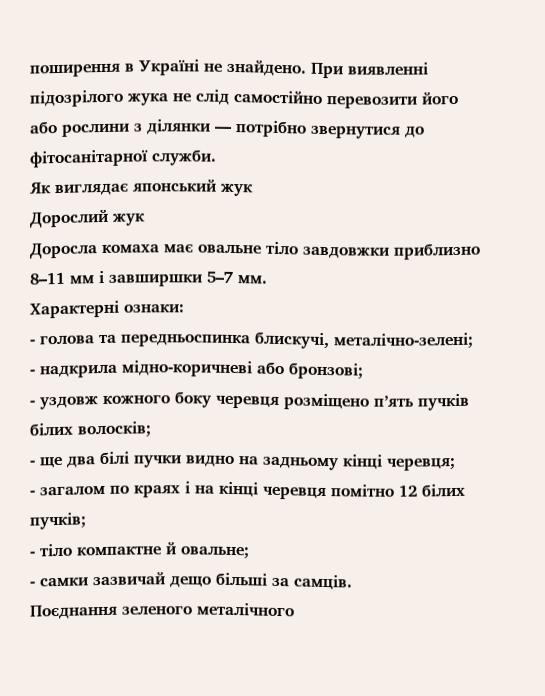поширення в Україні не знайдено. При виявленні підозрілого жука не слід самостійно перевозити його або рослини з ділянки — потрібно звернутися до фітосанітарної служби.
Як виглядає японський жук
Дорослий жук
Доросла комаха має овальне тіло завдовжки приблизно 8–11 мм і завширшки 5–7 мм.
Характерні ознаки:
- голова та передньоспинка блискучі, металічно-зелені;
- надкрила мідно-коричневі або бронзові;
- уздовж кожного боку черевця розміщено п’ять пучків білих волосків;
- ще два білі пучки видно на задньому кінці черевця;
- загалом по краях і на кінці черевця помітно 12 білих пучків;
- тіло компактне й овальне;
- самки зазвичай дещо більші за самців.
Поєднання зеленого металічного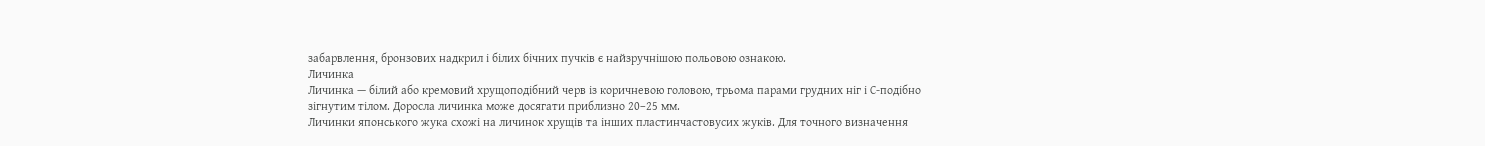забарвлення, бронзових надкрил і білих бічних пучків є найзручнішою польовою ознакою.
Личинка
Личинка — білий або кремовий хрущоподібний черв із коричневою головою, трьома парами грудних ніг і С-подібно зігнутим тілом. Доросла личинка може досягати приблизно 20–25 мм.
Личинки японського жука схожі на личинок хрущів та інших пластинчастовусих жуків. Для точного визначення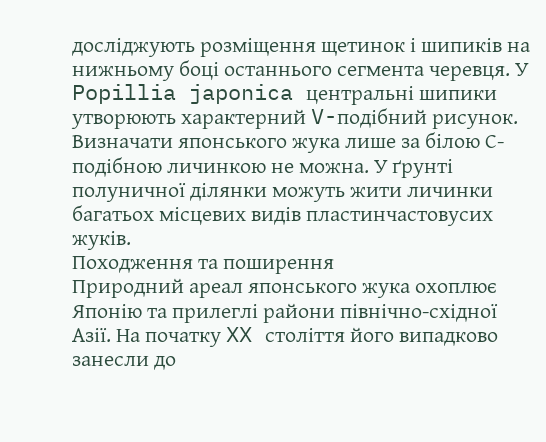досліджують розміщення щетинок і шипиків на нижньому боці останнього сегмента черевця. У Popillia japonica центральні шипики утворюють характерний V-подібний рисунок.
Визначати японського жука лише за білою С-подібною личинкою не можна. У ґрунті полуничної ділянки можуть жити личинки багатьох місцевих видів пластинчастовусих жуків.
Походження та поширення
Природний ареал японського жука охоплює Японію та прилеглі райони північно-східної Азії. На початку XX століття його випадково занесли до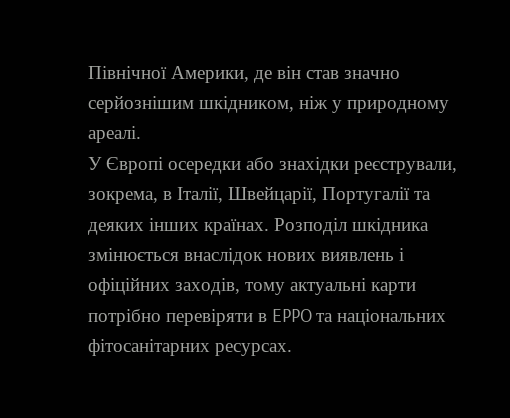Північної Америки, де він став значно серйознішим шкідником, ніж у природному ареалі.
У Європі осередки або знахідки реєстрували, зокрема, в Італії, Швейцарії, Португалії та деяких інших країнах. Розподіл шкідника змінюється внаслідок нових виявлень і офіційних заходів, тому актуальні карти потрібно перевіряти в EPPO та національних фітосанітарних ресурсах.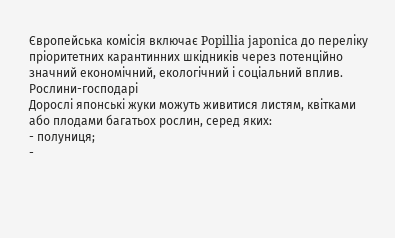Європейська комісія включає Popillia japonica до переліку пріоритетних карантинних шкідників через потенційно значний економічний, екологічний і соціальний вплив.
Рослини-господарі
Дорослі японські жуки можуть живитися листям, квітками або плодами багатьох рослин, серед яких:
- полуниця;
-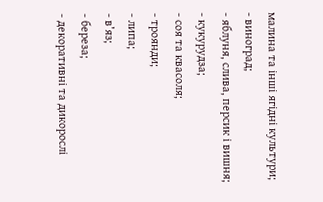малина та інші ягідні культури;
- виноград;
- яблуня, слива, персик і вишня;
- кукурудза;
- соя та квасоля;
- троянди;
- липа;
- в’яз;
- береза;
- декоративні та дикорослі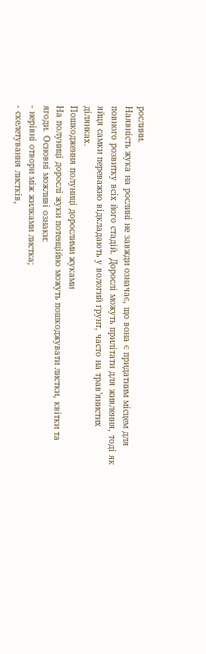рослини.
Наявність жука на рослині не завжди означає, що вона є придатним місцем для повного розвитку всіх його стадій. Дорослі можуть прилітати для живлення, тоді як яйця самки переважно відкладають у вологий ґрунт, часто на трав’янистих ділянках.
Пошкодження полуниці дорослими жуками
На полуниці дорослі жуки потенційно можуть пошкоджувати листки, квітки та ягоди. Основні можливі ознаки:
- нерівні отвори між жилками листка;
- скелетування листків,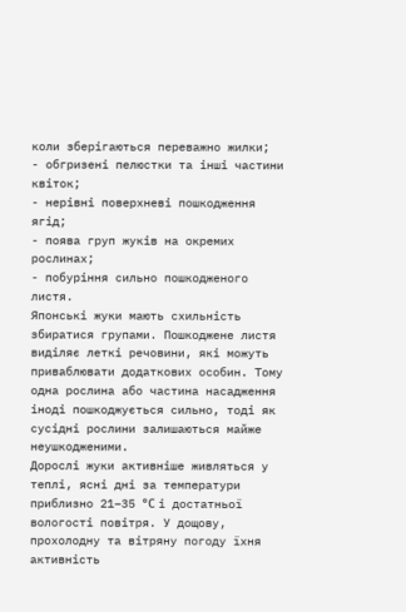коли зберігаються переважно жилки;
- обгризені пелюстки та інші частини квіток;
- нерівні поверхневі пошкодження ягід;
- поява груп жуків на окремих рослинах;
- побуріння сильно пошкодженого листя.
Японські жуки мають схильність збиратися групами. Пошкоджене листя виділяє леткі речовини, які можуть приваблювати додаткових особин. Тому одна рослина або частина насадження іноді пошкоджується сильно, тоді як сусідні рослини залишаються майже неушкодженими.
Дорослі жуки активніше живляться у теплі, ясні дні за температури приблизно 21–35 °C і достатньої вологості повітря. У дощову, прохолодну та вітряну погоду їхня активність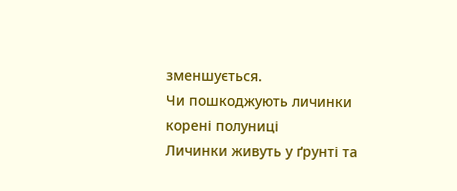зменшується.
Чи пошкоджують личинки корені полуниці
Личинки живуть у ґрунті та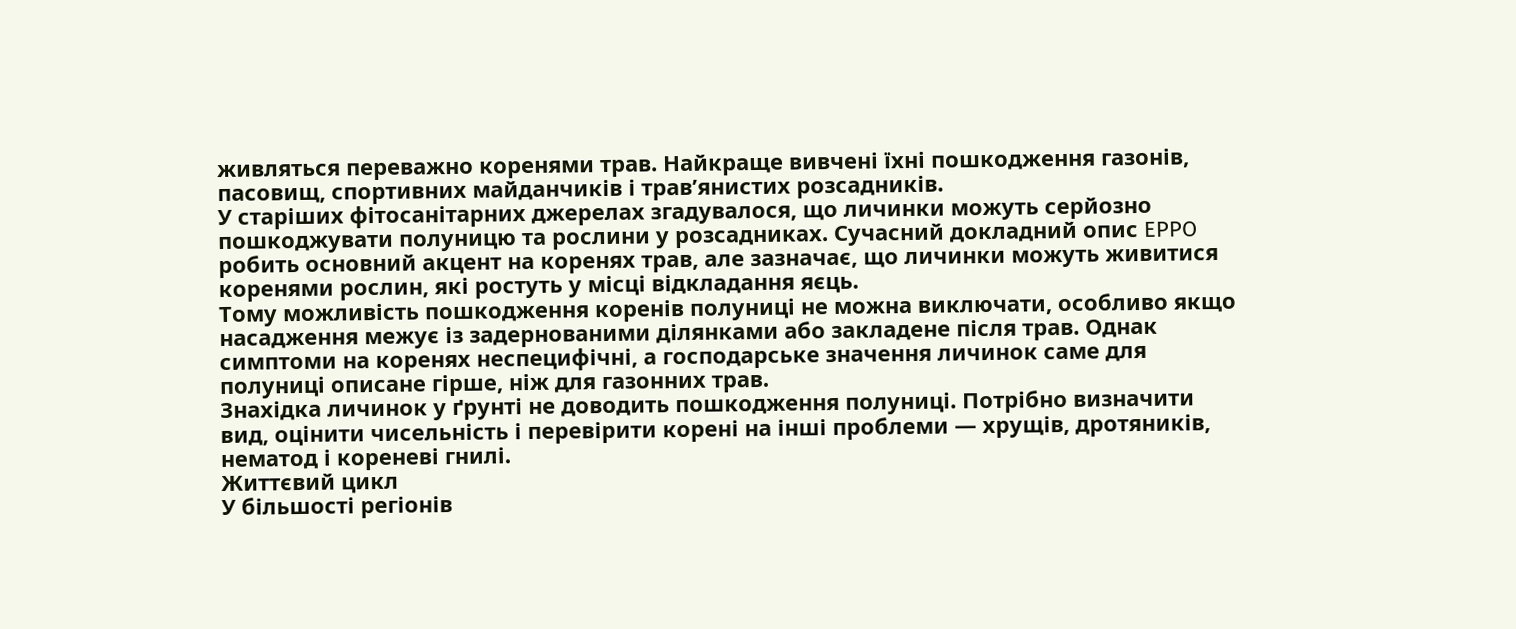живляться переважно коренями трав. Найкраще вивчені їхні пошкодження газонів, пасовищ, спортивних майданчиків і трав’янистих розсадників.
У старіших фітосанітарних джерелах згадувалося, що личинки можуть серйозно пошкоджувати полуницю та рослини у розсадниках. Сучасний докладний опис EPPO робить основний акцент на коренях трав, але зазначає, що личинки можуть живитися коренями рослин, які ростуть у місці відкладання яєць.
Тому можливість пошкодження коренів полуниці не можна виключати, особливо якщо насадження межує із задернованими ділянками або закладене після трав. Однак симптоми на коренях неспецифічні, а господарське значення личинок саме для полуниці описане гірше, ніж для газонних трав.
Знахідка личинок у ґрунті не доводить пошкодження полуниці. Потрібно визначити вид, оцінити чисельність і перевірити корені на інші проблеми — хрущів, дротяників, нематод і кореневі гнилі.
Життєвий цикл
У більшості регіонів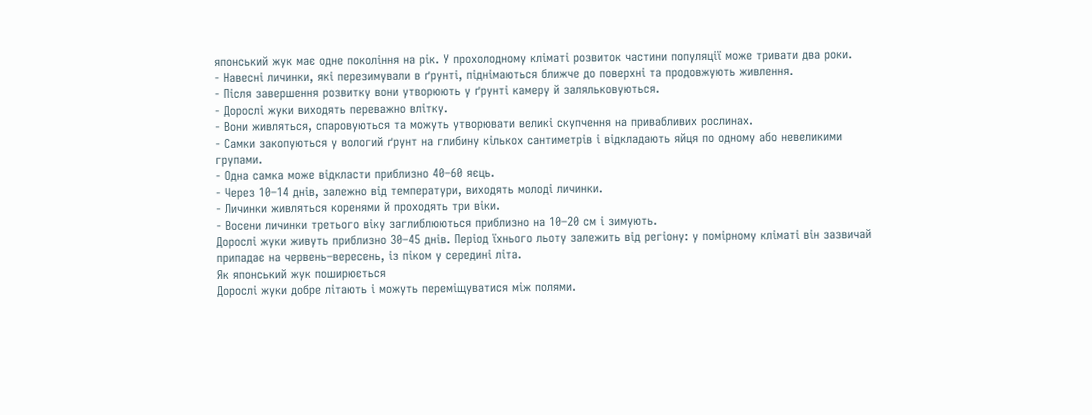японський жук має одне покоління на рік. У прохолодному кліматі розвиток частини популяції може тривати два роки.
- Навесні личинки, які перезимували в ґрунті, піднімаються ближче до поверхні та продовжують живлення.
- Після завершення розвитку вони утворюють у ґрунті камеру й заляльковуються.
- Дорослі жуки виходять переважно влітку.
- Вони живляться, спаровуються та можуть утворювати великі скупчення на привабливих рослинах.
- Самки закопуються у вологий ґрунт на глибину кількох сантиметрів і відкладають яйця по одному або невеликими групами.
- Одна самка може відкласти приблизно 40–60 яєць.
- Через 10–14 днів, залежно від температури, виходять молоді личинки.
- Личинки живляться коренями й проходять три віки.
- Восени личинки третього віку заглиблюються приблизно на 10–20 см і зимують.
Дорослі жуки живуть приблизно 30–45 днів. Період їхнього льоту залежить від регіону: у помірному кліматі він зазвичай припадає на червень–вересень, із піком у середині літа.
Як японський жук поширюється
Дорослі жуки добре літають і можуть переміщуватися між полями.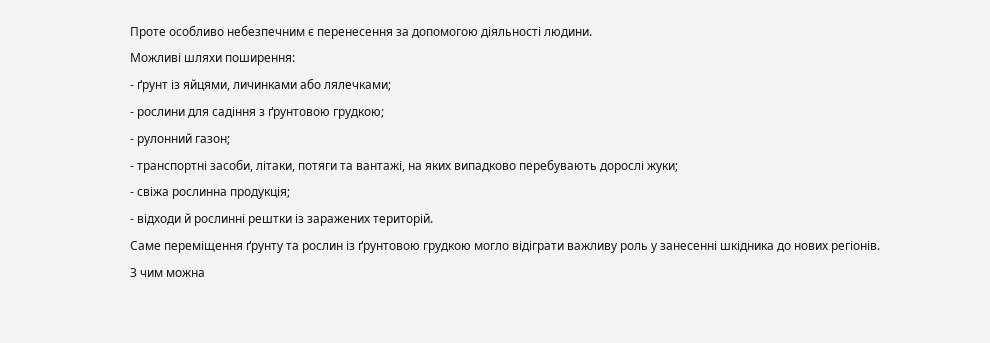Проте особливо небезпечним є перенесення за допомогою діяльності людини.
Можливі шляхи поширення:
- ґрунт із яйцями, личинками або лялечками;
- рослини для садіння з ґрунтовою грудкою;
- рулонний газон;
- транспортні засоби, літаки, потяги та вантажі, на яких випадково перебувають дорослі жуки;
- свіжа рослинна продукція;
- відходи й рослинні рештки із заражених територій.
Саме переміщення ґрунту та рослин із ґрунтовою грудкою могло відіграти важливу роль у занесенні шкідника до нових регіонів.
З чим можна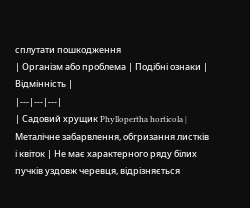сплутати пошкодження
| Організм або проблема | Подібні ознаки | Відмінність |
|---|---|---|
| Садовий хрущик Phyllopertha horticola | Металічне забарвлення, обгризання листків і квіток | Не має характерного ряду білих пучків уздовж черевця, відрізняється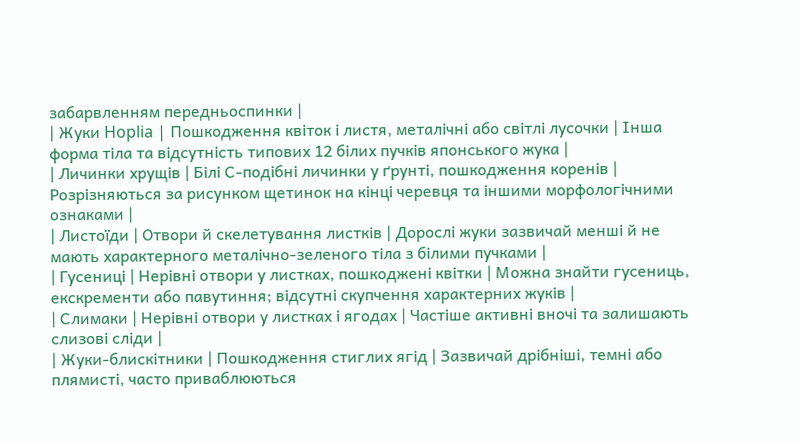забарвленням передньоспинки |
| Жуки Hoplia | Пошкодження квіток і листя, металічні або світлі лусочки | Інша форма тіла та відсутність типових 12 білих пучків японського жука |
| Личинки хрущів | Білі С-подібні личинки у ґрунті, пошкодження коренів | Розрізняються за рисунком щетинок на кінці черевця та іншими морфологічними ознаками |
| Листоїди | Отвори й скелетування листків | Дорослі жуки зазвичай менші й не мають характерного металічно-зеленого тіла з білими пучками |
| Гусениці | Нерівні отвори у листках, пошкоджені квітки | Можна знайти гусениць, екскременти або павутиння; відсутні скупчення характерних жуків |
| Слимаки | Нерівні отвори у листках і ягодах | Частіше активні вночі та залишають слизові сліди |
| Жуки-блискітники | Пошкодження стиглих ягід | Зазвичай дрібніші, темні або плямисті, часто приваблюються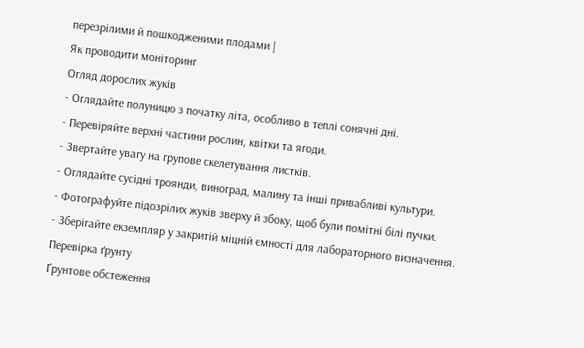перезрілими й пошкодженими плодами |
Як проводити моніторинг
Огляд дорослих жуків
- Оглядайте полуницю з початку літа, особливо в теплі сонячні дні.
- Перевіряйте верхні частини рослин, квітки та ягоди.
- Звертайте увагу на групове скелетування листків.
- Оглядайте сусідні троянди, виноград, малину та інші привабливі культури.
- Фотографуйте підозрілих жуків зверху й збоку, щоб були помітні білі пучки.
- Зберігайте екземпляр у закритій міцній ємності для лабораторного визначення.
Перевірка ґрунту
Ґрунтове обстеження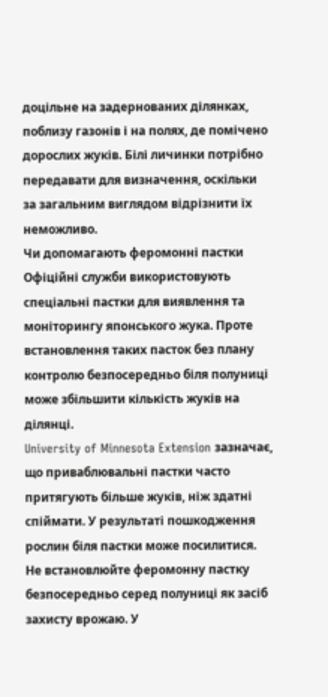доцільне на задернованих ділянках, поблизу газонів і на полях, де помічено дорослих жуків. Білі личинки потрібно передавати для визначення, оскільки за загальним виглядом відрізнити їх неможливо.
Чи допомагають феромонні пастки
Офіційні служби використовують спеціальні пастки для виявлення та моніторингу японського жука. Проте встановлення таких пасток без плану контролю безпосередньо біля полуниці може збільшити кількість жуків на ділянці.
University of Minnesota Extension зазначає, що приваблювальні пастки часто притягують більше жуків, ніж здатні спіймати. У результаті пошкодження рослин біля пастки може посилитися.
Не встановлюйте феромонну пастку безпосередньо серед полуниці як засіб захисту врожаю. У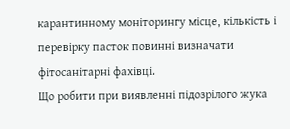карантинному моніторингу місце, кількість і перевірку пасток повинні визначати фітосанітарні фахівці.
Що робити при виявленні підозрілого жука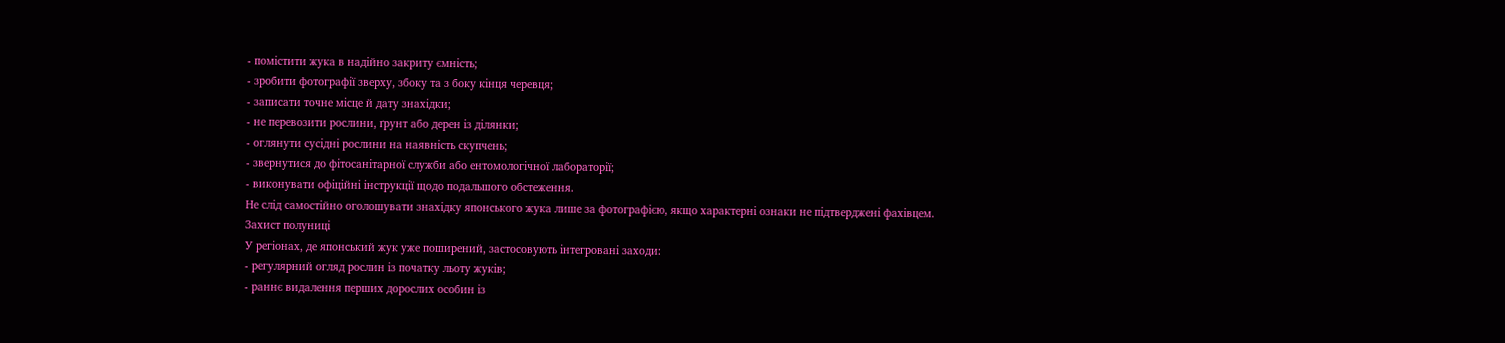- помістити жука в надійно закриту ємність;
- зробити фотографії зверху, збоку та з боку кінця черевця;
- записати точне місце й дату знахідки;
- не перевозити рослини, ґрунт або дерен із ділянки;
- оглянути сусідні рослини на наявність скупчень;
- звернутися до фітосанітарної служби або ентомологічної лабораторії;
- виконувати офіційні інструкції щодо подальшого обстеження.
Не слід самостійно оголошувати знахідку японського жука лише за фотографією, якщо характерні ознаки не підтверджені фахівцем.
Захист полуниці
У регіонах, де японський жук уже поширений, застосовують інтегровані заходи:
- регулярний огляд рослин із початку льоту жуків;
- раннє видалення перших дорослих особин із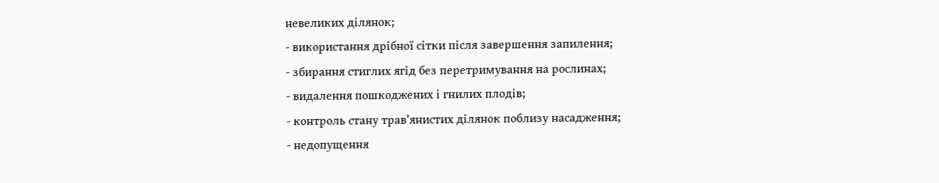невеликих ділянок;
- використання дрібної сітки після завершення запилення;
- збирання стиглих ягід без перетримування на рослинах;
- видалення пошкоджених і гнилих плодів;
- контроль стану трав’янистих ділянок поблизу насадження;
- недопущення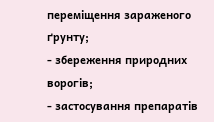переміщення зараженого ґрунту;
- збереження природних ворогів;
- застосування препаратів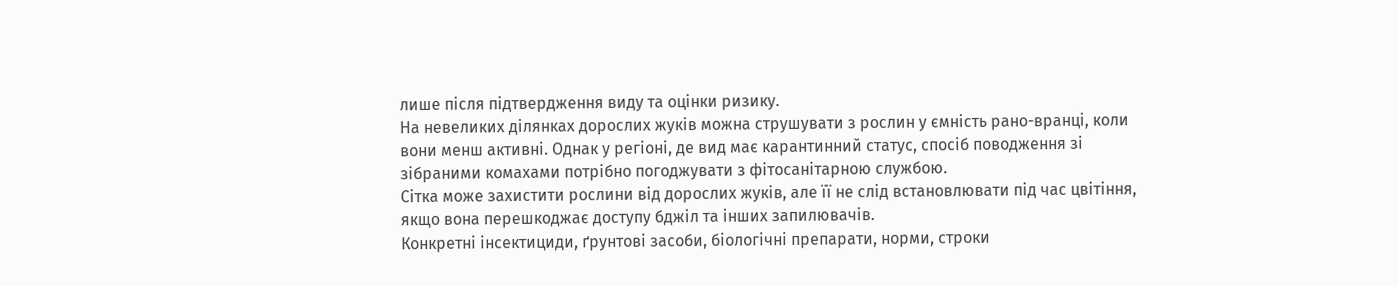лише після підтвердження виду та оцінки ризику.
На невеликих ділянках дорослих жуків можна струшувати з рослин у ємність рано-вранці, коли вони менш активні. Однак у регіоні, де вид має карантинний статус, спосіб поводження зі зібраними комахами потрібно погоджувати з фітосанітарною службою.
Сітка може захистити рослини від дорослих жуків, але її не слід встановлювати під час цвітіння, якщо вона перешкоджає доступу бджіл та інших запилювачів.
Конкретні інсектициди, ґрунтові засоби, біологічні препарати, норми, строки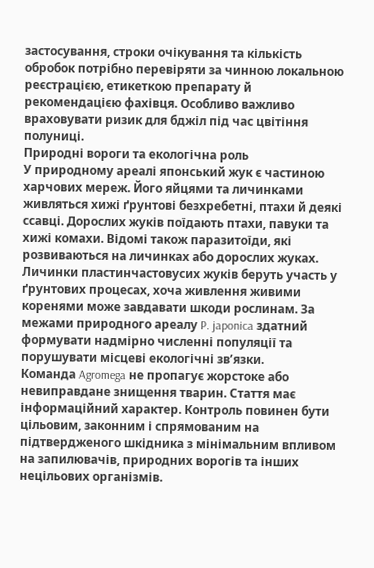застосування, строки очікування та кількість обробок потрібно перевіряти за чинною локальною реєстрацією, етикеткою препарату й рекомендацією фахівця. Особливо важливо враховувати ризик для бджіл під час цвітіння полуниці.
Природні вороги та екологічна роль
У природному ареалі японський жук є частиною харчових мереж. Його яйцями та личинками живляться хижі ґрунтові безхребетні, птахи й деякі ссавці. Дорослих жуків поїдають птахи, павуки та хижі комахи. Відомі також паразитоїди, які розвиваються на личинках або дорослих жуках.
Личинки пластинчастовусих жуків беруть участь у ґрунтових процесах, хоча живлення живими коренями може завдавати шкоди рослинам. За межами природного ареалу P. japonica здатний формувати надмірно численні популяції та порушувати місцеві екологічні зв’язки.
Команда Agromega не пропагує жорстоке або невиправдане знищення тварин. Стаття має інформаційний характер. Контроль повинен бути цільовим, законним і спрямованим на підтвердженого шкідника з мінімальним впливом на запилювачів, природних ворогів та інших нецільових організмів.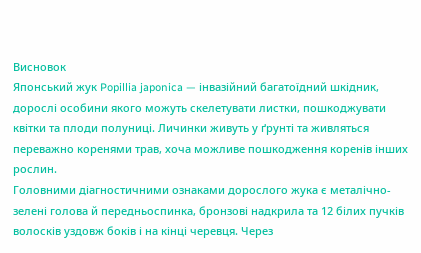Висновок
Японський жук Popillia japonica — інвазійний багатоїдний шкідник, дорослі особини якого можуть скелетувати листки, пошкоджувати квітки та плоди полуниці. Личинки живуть у ґрунті та живляться переважно коренями трав, хоча можливе пошкодження коренів інших рослин.
Головними діагностичними ознаками дорослого жука є металічно-зелені голова й передньоспинка, бронзові надкрила та 12 білих пучків волосків уздовж боків і на кінці черевця. Через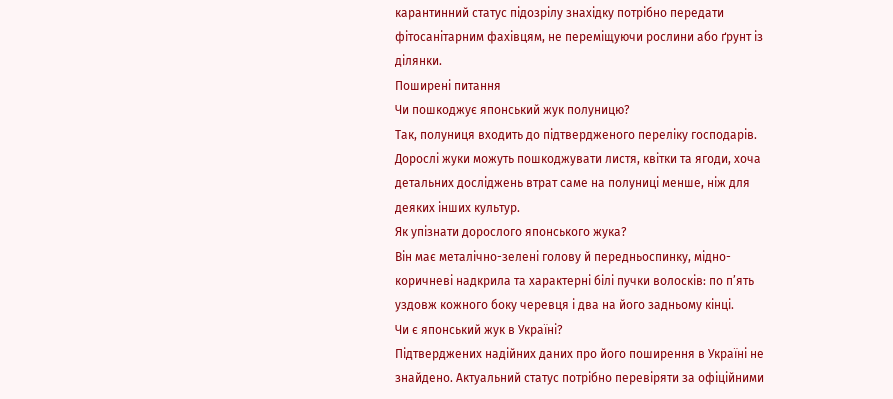карантинний статус підозрілу знахідку потрібно передати фітосанітарним фахівцям, не переміщуючи рослини або ґрунт із ділянки.
Поширені питання
Чи пошкоджує японський жук полуницю?
Так, полуниця входить до підтвердженого переліку господарів. Дорослі жуки можуть пошкоджувати листя, квітки та ягоди, хоча детальних досліджень втрат саме на полуниці менше, ніж для деяких інших культур.
Як упізнати дорослого японського жука?
Він має металічно-зелені голову й передньоспинку, мідно-коричневі надкрила та характерні білі пучки волосків: по п’ять уздовж кожного боку черевця і два на його задньому кінці.
Чи є японський жук в Україні?
Підтверджених надійних даних про його поширення в Україні не знайдено. Актуальний статус потрібно перевіряти за офіційними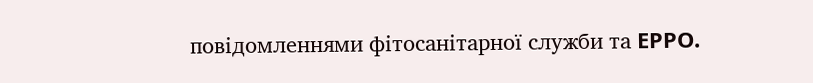повідомленнями фітосанітарної служби та EPPO.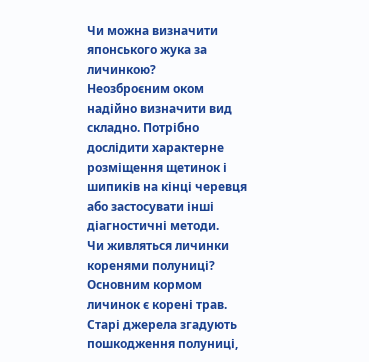Чи можна визначити японського жука за личинкою?
Неозброєним оком надійно визначити вид складно. Потрібно дослідити характерне розміщення щетинок і шипиків на кінці черевця або застосувати інші діагностичні методи.
Чи живляться личинки коренями полуниці?
Основним кормом личинок є корені трав. Старі джерела згадують пошкодження полуниці,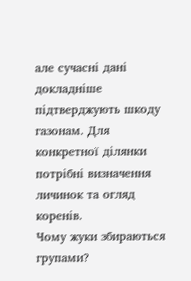але сучасні дані докладніше підтверджують шкоду газонам. Для конкретної ділянки потрібні визначення личинок та огляд коренів.
Чому жуки збираються групами?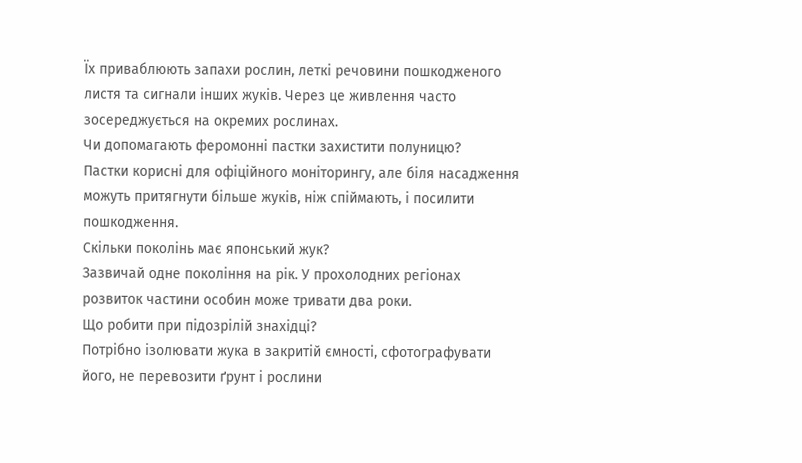Їх приваблюють запахи рослин, леткі речовини пошкодженого листя та сигнали інших жуків. Через це живлення часто зосереджується на окремих рослинах.
Чи допомагають феромонні пастки захистити полуницю?
Пастки корисні для офіційного моніторингу, але біля насадження можуть притягнути більше жуків, ніж спіймають, і посилити пошкодження.
Скільки поколінь має японський жук?
Зазвичай одне покоління на рік. У прохолодних регіонах розвиток частини особин може тривати два роки.
Що робити при підозрілій знахідці?
Потрібно ізолювати жука в закритій ємності, сфотографувати його, не перевозити ґрунт і рослини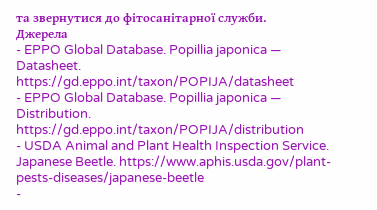та звернутися до фітосанітарної служби.
Джерела
- EPPO Global Database. Popillia japonica — Datasheet. https://gd.eppo.int/taxon/POPIJA/datasheet
- EPPO Global Database. Popillia japonica — Distribution. https://gd.eppo.int/taxon/POPIJA/distribution
- USDA Animal and Plant Health Inspection Service. Japanese Beetle. https://www.aphis.usda.gov/plant-pests-diseases/japanese-beetle
-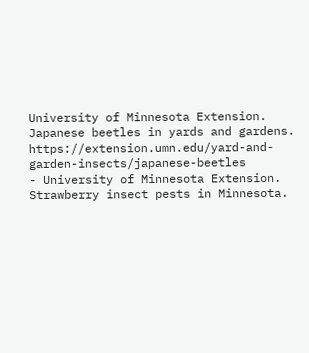University of Minnesota Extension. Japanese beetles in yards and gardens. https://extension.umn.edu/yard-and-garden-insects/japanese-beetles
- University of Minnesota Extension. Strawberry insect pests in Minnesota.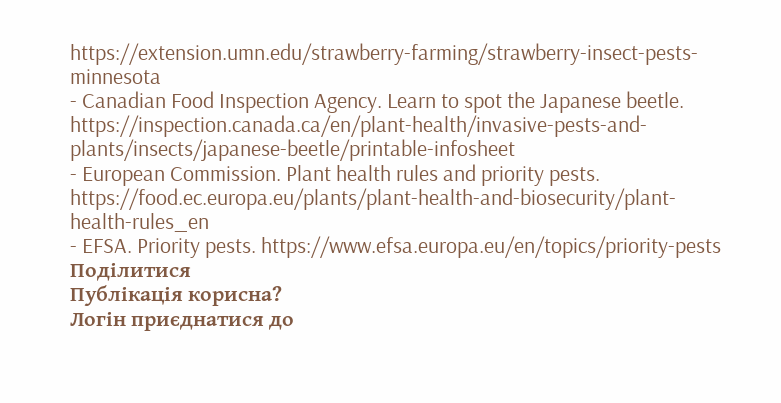https://extension.umn.edu/strawberry-farming/strawberry-insect-pests-minnesota
- Canadian Food Inspection Agency. Learn to spot the Japanese beetle. https://inspection.canada.ca/en/plant-health/invasive-pests-and-plants/insects/japanese-beetle/printable-infosheet
- European Commission. Plant health rules and priority pests. https://food.ec.europa.eu/plants/plant-health-and-biosecurity/plant-health-rules_en
- EFSA. Priority pests. https://www.efsa.europa.eu/en/topics/priority-pests
Поділитися
Публікація корисна?
Логін приєднатися до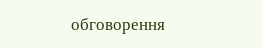обговорення